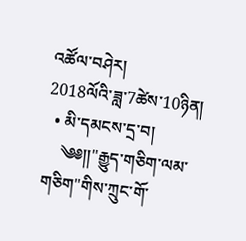འཚོལ་བཤེར།
2018ལོའི་ཟླ་7ཚེས་10ཉིན།
  • མི་དམངས་དྲ་བ།
    ༄༅།།"རྒྱུད་གཅིག་ལམ་གཅིག"གིས་ཀྲུང་གོ་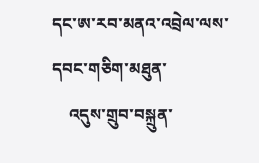དང་ཨ་རབ་མནའ་འབྲེལ་ལས་དབང་གཅིག་མཐུན་
    འདུས་གྲུབ་བསྐྲུན་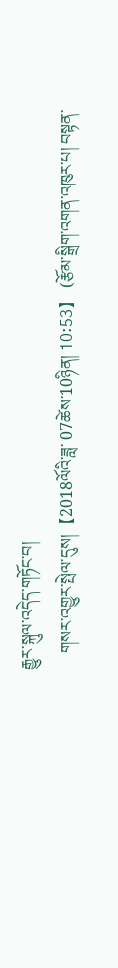རྒྱུར་སྐུལ་འདེད་གཏོང་བ།
    གསར་འགྱུར་སྤེལ་དུས།  【2018ལོའི་ཟླ་ 07ཚེས་10ཉིན། 10:53】   (རྩོམ་སྒྲིག་འགན་འཁུར་པ། བསྟན་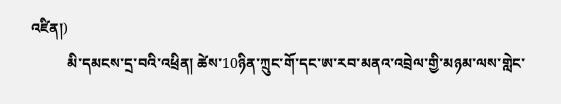འཛིན།)
          མི་དམངས་དྲ་བའི་འཕྲིན། ཚེས་10ཉིན་ཀྲུང་གོ་དང་ཨ་རབ་མནའ་འབྲེལ་གྱི་མཉམ་ལས་གླེང་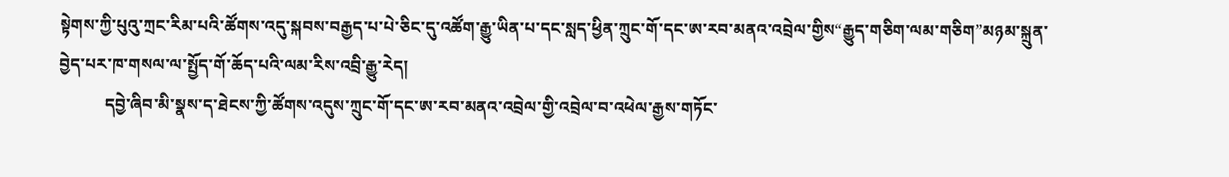སྟེགས་ཀྱི་པུའུ་ཀྲང་རིམ་པའི་ཚོགས་འདུ་སྐབས་བརྒྱད་པ་པེ་ཅིང་དུ་འཚོག་རྒྱུ་ཡིན་པ་དང་སླད་ཕྱིན་ཀྲུང་གོ་དང་ཨ་རབ་མནའ་འབྲེལ་གྱིས“རྒྱུད་གཅིག་ལམ་གཅིག”མཉམ་སྐྲུན་བྱེད་པར་ཁ་གསལ་ལ་སྤྱོད་གོ་ཆོད་པའི་ལམ་རིས་འབྲི་རྒྱུ་རེད།
           དབྱེ་ཞིབ་མི་སྣས་ད་ཐེངས་ཀྱི་ཚོགས་འདུས་ཀྲུང་གོ་དང་ཨ་རབ་མནའ་འབྲེལ་གྱི་འབྲེལ་བ་འཕེལ་རྒྱས་གཏོང་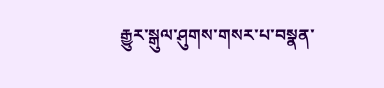རྒྱུར་སྒུལ་ཤུགས་གསར་པ་བསྣན་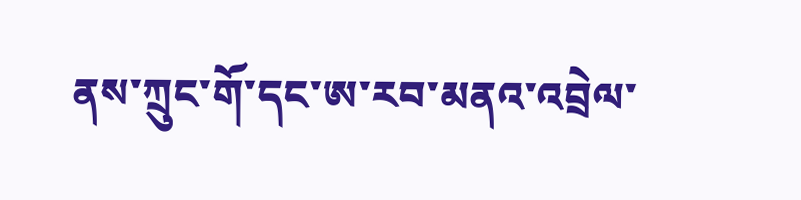ནས་ཀྲུང་གོ་དང་ཨ་རབ་མནའ་འབྲེལ་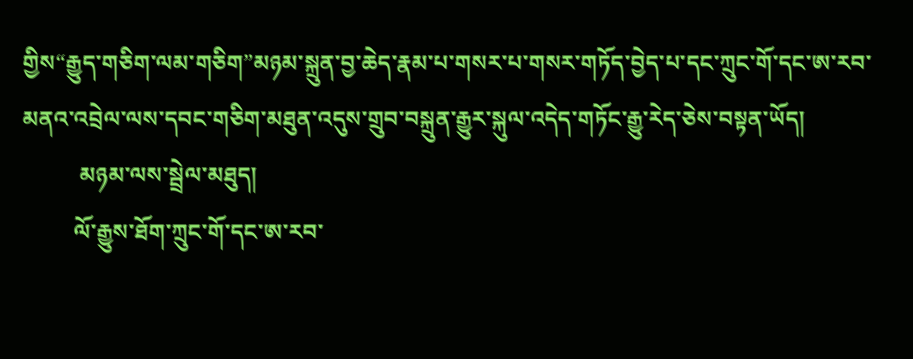གྱིས“རྒྱུད་གཅིག་ལམ་གཅིག”མཉམ་སྐྲུན་བྱ་ཆེད་རྣམ་པ་གསར་པ་གསར་གཏོད་བྱེད་པ་དང་ཀྲུང་གོ་དང་ཨ་རབ་མནའ་འབྲེལ་ལས་དབང་གཅིག་མཐུན་འདུས་གྲུབ་བསྐྲུན་རྒྱུར་སྐུལ་འདེད་གཏོང་རྒྱུ་རེད་ཅེས་བསྟན་ཡོད།
          མཉམ་ལས་སྦྲེལ་མཐུད།
         ལོ་རྒྱུས་ཐོག་ཀྲུང་གོ་དང་ཨ་རབ་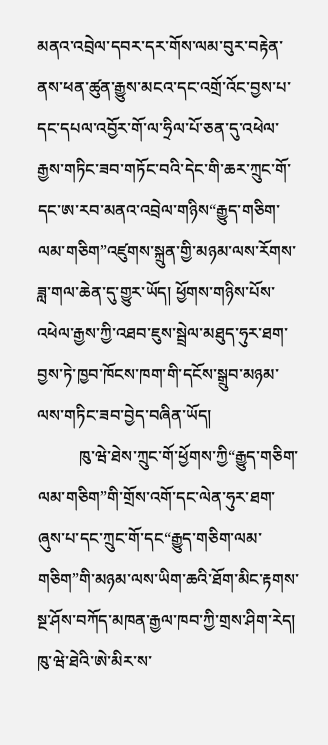མནའ་འབྲེལ་དབར་དར་གོས་ལམ་བུར་བརྟེན་ནས་ཕན་ཚུན་རྒྱུས་མངའ་དང་འགྲོ་འོང་བྱས་པ་དང་དཔལ་འབྱོར་གོ་ལ་ཧྲིལ་པོ་ཅན་དུ་འཕེལ་རྒྱས་གཏིང་ཟབ་གཏོང་བའི་དེང་གི་ཆར་ཀྲུང་གོ་དང་ཨ་རབ་མནའ་འབྲེལ་གཉིས“རྒྱུད་གཅིག་ལམ་གཅིག”འཛུགས་སྐྲུན་གྱི་མཉམ་ལས་རོགས་ཟླ་གལ་ཆེན་དུ་གྱུར་ཡོད། ཕྱོགས་གཉིས་པོས་འཕེལ་རྒྱས་ཀྱི་འཐབ་ཇུས་སྦྲེལ་མཐུད་ཧུར་ཐག་བྱས་ཏེ་ཁྱབ་ཁོངས་ཁག་གི་དངོས་སྒྲུབ་མཉམ་ལས་གཏིང་ཟབ་བྱེད་བཞིན་ཡོད།
          ཁུ་ཝེ་ཐེས་ཀྲུང་གོ་ཕྱོགས་ཀྱི“རྒྱུད་གཅིག་ལམ་གཅིག”གི་གྲོས་འགོ་དང་ལེན་ཧུར་ཐག་ཞུས་པ་དང་ཀྲུང་གོ་དང“རྒྱུད་གཅིག་ལམ་གཅིག”གི་མཉམ་ལས་ཡིག་ཆའི་ཐོག་མིང་རྟགས་སྔ་ཤོས་བཀོད་མཁན་རྒྱལ་ཁབ་ཀྱི་གྲས་ཤིག་རེད། ཁུ་ཝེ་ཐེའི་ཨེ་མིར་ས་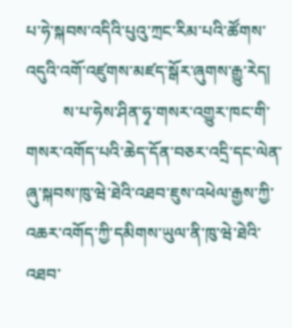པ་ཧེ་སྐབས་འདིའི་པུའུ་ཀྲང་རིམ་པའི་ཚོགས་འདུའི་འགོ་འཛུགས་མཛད་སྒོར་ཞུགས་རྒྱུ་རེད།
         ས་པ་ཧེས་ཤིན་ཧྭ་གསར་འགྱུར་ཁང་གི་གསར་འགོད་པའི་ཆེད་དོན་བཅར་འདྲི་དང་ལེན་ཞུ་སྐབས་ཁུ་ཝེ་ཐེའི་འཐབ་ཇུས་འཕེལ་རྒྱས་ཀྱི་འཆར་འགོད་ཀྱི་དམིགས་ཡུལ་ནི་ཁུ་ཝེ་ཐེའི་འཐབ་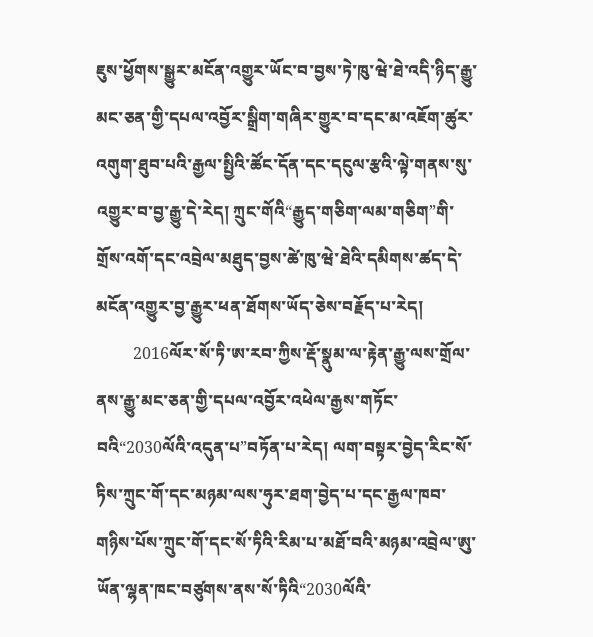ཇུས་ཕྱོགས་སྒྱུར་མངོན་འགྱུར་ཡོང་བ་བྱས་ཏེ་ཁུ་ཝེ་ཐེ་འདི་ཉིད་རྒྱུ་མང་ཅན་གྱི་དཔལ་འབྱོར་སྒྲིག་གཞིར་གྱུར་བ་དང་མ་འཇོག་ཚུར་འགུག་ཐུབ་པའི་རྒྱལ་སྤྱིའི་ཚོང་དོན་དང་དངུལ་རྩའི་ལྟེ་གནས་སུ་འགྱུར་བ་བྱ་རྒྱུ་དེ་རེད། ཀྲུང་གོའི“རྒྱུད་གཅིག་ལམ་གཅིག”གི་གྲོས་འགོ་དང་འབྲེལ་མཐུད་བྱས་ཚེ་ཁུ་ཝེ་ཐེའི་དམིགས་ཚད་དེ་མངོན་འགྱུར་བྱ་རྒྱུར་ཕན་ཐོགས་ཡོད་ཅེས་བརྗོད་པ་རེད།
         2016ལོར་སོ་ཏི་ཨ་རབ་ཀྱིས་རྡོ་སྣུམ་ལ་རྟེན་རྒྱུ་ལས་གྲོལ་ནས་རྒྱུ་མང་ཅན་གྱི་དཔལ་འབྱོར་འཕེལ་རྒྱས་གཏོང་བའི“2030ལོའི་འདུན་པ”བཏོན་པ་རེད། ལག་བསྟར་བྱེད་རིང་སོ་ཏིས་ཀྲུང་གོ་དང་མཉམ་ལས་ཧུར་ཐག་བྱེད་པ་དང་རྒྱལ་ཁབ་གཉིས་པོས་ཀྲུང་གོ་དང་སོ་ཏིའི་རིམ་པ་མཐོ་བའི་མཉམ་འབྲེལ་ཨུ་ཡོན་ལྷན་ཁང་བཙུགས་ནས་སོ་ཏིའི“2030ལོའི་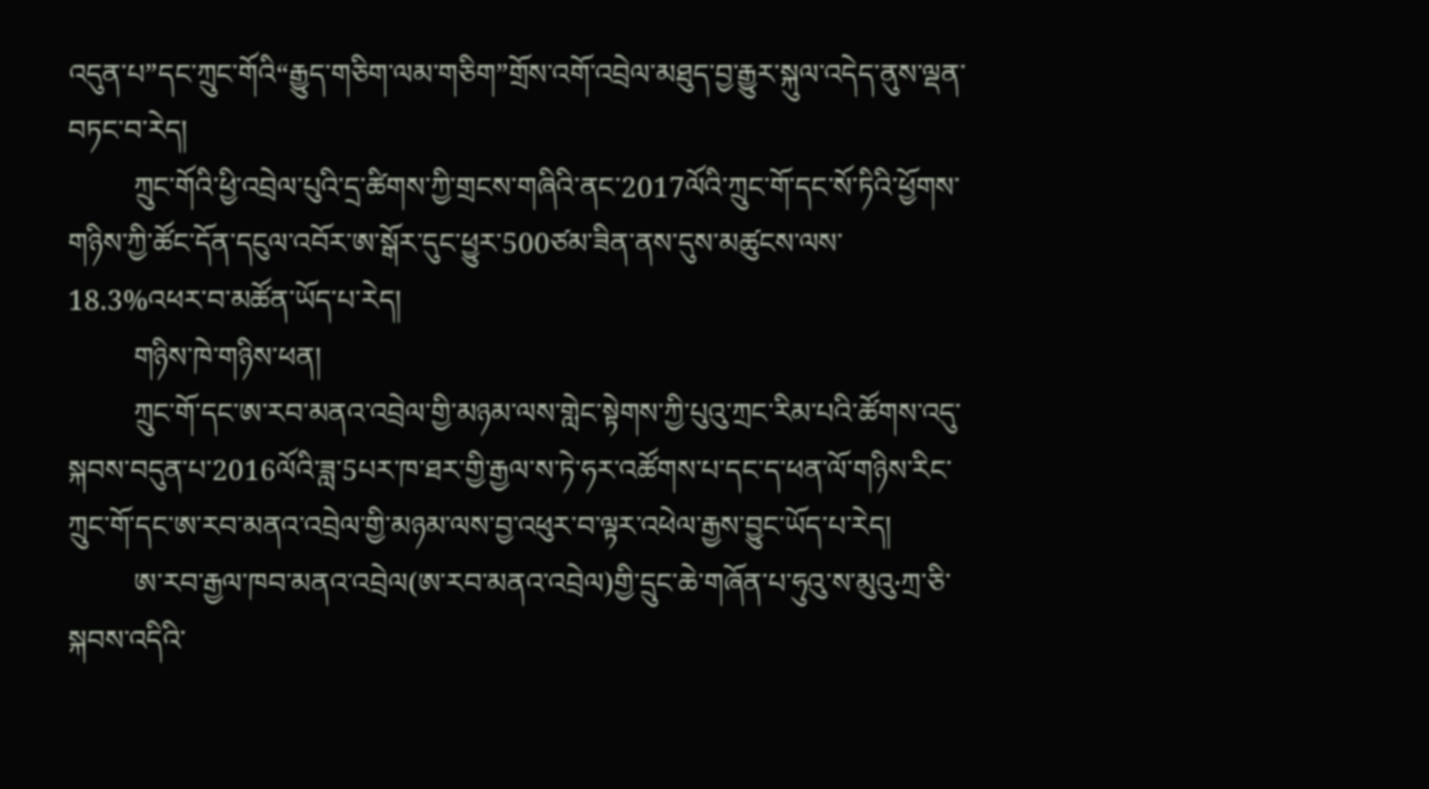འདུན་པ”དང་ཀྲུང་གོའི“རྒྱུད་གཅིག་ལམ་གཅིག”གྲོས་འགོ་འབྲེལ་མཐུད་བྱ་རྒྱུར་སྐུལ་འདེད་ནུས་ལྡན་བཏང་བ་རེད།
         ཀྲུང་གོའི་ཕྱི་འབྲེལ་པུའི་དྲ་ཚིགས་ཀྱི་གྲངས་གཞིའི་ནང་2017ལོའི་ཀྲུང་གོ་དང་སོ་ཏིའི་ཕྱོགས་གཉིས་ཀྱི་ཚོང་དོན་དངུལ་འབོར་ཨ་སྒོར་དུང་ཕྱུར་500ཙམ་ཟིན་ནས་དུས་མཚུངས་ལས་18.3%འཕར་བ་མཚོན་ཡོད་པ་རེད།
         གཉིས་ཁེ་གཉིས་ཕན།
         ཀྲུང་གོ་དང་ཨ་རབ་མནའ་འབྲེལ་གྱི་མཉམ་ལས་གླེང་སྟེགས་ཀྱི་པུའུ་ཀྲང་རིམ་པའི་ཚོགས་འདུ་སྐབས་བདུན་པ་2016ལོའི་ཟླ་5པར་ཁ་ཐར་གྱི་རྒྱལ་ས་ཏེ་ཧར་འཚོགས་པ་དང་ད་ཕན་ལོ་གཉིས་རིང་ཀྲུང་གོ་དང་ཨ་རབ་མནའ་འབྲེལ་གྱི་མཉམ་ལས་བྱ་འཕུར་བ་ལྟར་འཕེལ་རྒྱས་བྱུང་ཡོད་པ་རེད།
         ཨ་རབ་རྒྱལ་ཁབ་མནའ་འབྲེལ(ཨ་རབ་མནའ་འབྲེལ)གྱི་དྲུང་ཆེ་གཞོན་པ་ཧུའུ་ས་མུའུ·ཀྲ་ཅི་སྐབས་འདིའི་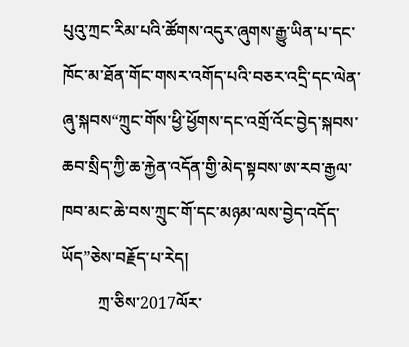པུའུ་ཀྲང་རིམ་པའི་ཚོགས་འདུར་ཞུགས་རྒྱུ་ཡིན་པ་དང་ཁོང་མ་ཐོན་གོང་གསར་འགོད་པའི་བཅར་འདྲི་དང་ལེན་ཞུ་སྐབས“ཀྲུང་གོས་ཕྱི་ཕྱོགས་དང་འགྲོ་འོང་བྱེད་སྐབས་ཆབ་སྲིད་ཀྱི་ཆ་རྐྱེན་འདོན་གྱི་མེད་སྟབས་ཨ་རབ་རྒྱལ་ཁབ་མང་ཆེ་བས་ཀྲུང་གོ་དང་མཉམ་ལས་བྱེད་འདོད་ཡོད”ཅེས་བརྗོད་པ་རེད།
         ཀྲ་ཅིས་2017ལོར་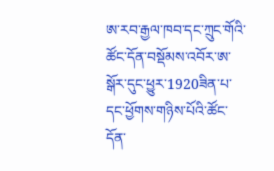ཨ་རབ་རྒྱལ་ཁབ་དང་ཀྲུང་གོའི་ཚོང་དོན་བསྡོམས་འབོར་ཨ་སྒོར་དུང་ཕྱུར་1920ཟིན་པ་དང་ཕྱོགས་གཉིས་པོའི་ཚོང་དོན་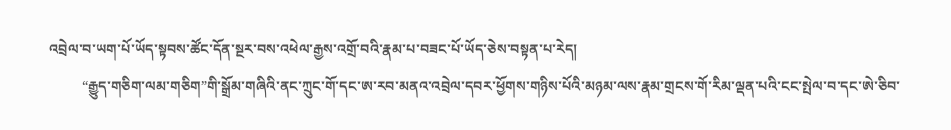འབྲེལ་བ་ཡག་པོ་ཡོད་སྟབས་ཚོང་དོན་སྔར་བས་འཕེལ་རྒྱས་འགྲོ་བའི་རྣམ་པ་བཟང་པོ་ཡོད་ཅེས་བསྟན་པ་རེད།
         “རྒྱུད་གཅིག་ལམ་གཅིག”གི་སྒྲོམ་གཞིའི་ནང་ཀྲུང་གོ་དང་ཨ་རབ་མནའ་འབྲེལ་དབར་ཕྱོགས་གཉིས་པོའི་མཉམ་ལས་རྣམ་གྲངས་གོ་རིམ་ལྡན་པའི་ངང་སྤེལ་བ་དང་ཨེ་ཅིབ་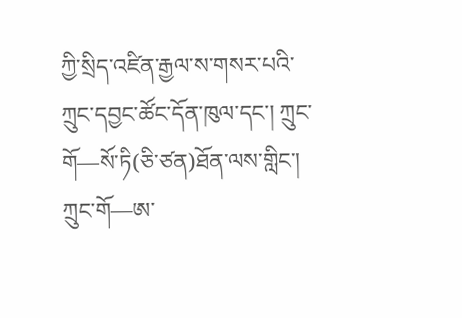ཀྱི་སྲིད་འཛིན་རྒྱལ་ས་གསར་པའི་ཀྲུང་དབྱང་ཚོང་དོན་ཁུལ་དང་། ཀྲུང་གོ—སོ་ཏི(ཅི་ཙན)ཐོན་ལས་གླིང་། ཀྲུང་གོ—ཨ་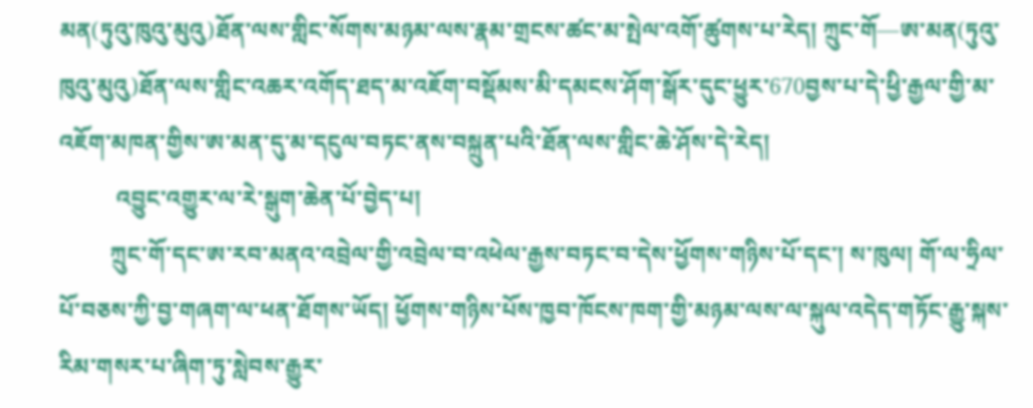མན(ཏུའུ་ཁུའུ་མུའུ)ཐོན་ལས་གླིང་སོགས་མཉམ་ལས་རྣམ་གྲངས་ཚང་མ་སྤེལ་འགོ་ཚུགས་པ་རེད། ཀྲུང་གོ—ཨ་མན(ཏུའུ་ཁུའུ་མུའུ)ཐོན་ལས་གླིང་འཆར་འགོད་ཐད་མ་འཇོག་བསྡོམས་མི་དམངས་ཤོག་སྒོར་དུང་ཕྱུར་670བྱས་པ་དེ་ཕྱི་རྒྱལ་གྱི་མ་འཇོག་མཁན་གྱིས་ཨ་མན་དུ་མ་དངུལ་བཏང་ནས་བསྐྲུན་པའི་ཐོན་ལས་གླིང་ཆེ་ཤོས་དེ་རེད།
          འབྱུང་འགྱུར་ལ་རེ་སྒུག་ཆེན་པོ་བྱེད་པ།
         ཀྲུང་གོ་དང་ཨ་རབ་མནའ་འབྲེལ་གྱི་འབྲེལ་བ་འཕེལ་རྒྱས་བཏང་བ་དེས་ཕྱོགས་གཉིས་པོ་དང་། ས་ཁུལ། གོ་ལ་ཧྲིལ་པོ་བཅས་ཀྱི་བྱ་གཞག་ལ་ཕན་ཐོགས་ཡོད། ཕྱོགས་གཉིས་པོས་ཁྱབ་ཁོངས་ཁག་གྱི་མཉམ་ལས་ལ་སྐུལ་འདེད་གཏོང་རྒྱུ་སྐས་རིམ་གསར་པ་ཞིག་ཏུ་སླེབས་རྒྱུར་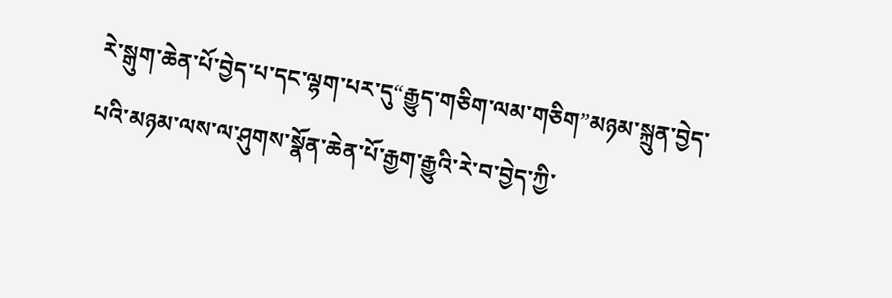རེ་སྒུག་ཆེན་པོ་བྱེད་པ་དང་ལྷག་པར་དུ“རྒྱུད་གཅིག་ལམ་གཅིག”མཉམ་སྐྲུན་བྱེད་པའི་མཉམ་ལས་ལ་ཤུགས་སྣོན་ཆེན་པོ་རྒྱག་རྒྱུའི་རེ་བ་བྱེད་ཀྱི་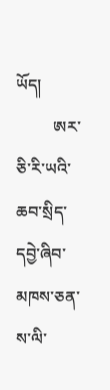ཡོད།
         ཨར་ཅི་རི་ཡའི་ཆབ་སྲིད་དབྱེ་ཞིབ་མཁས་ཅན་ས་ལི་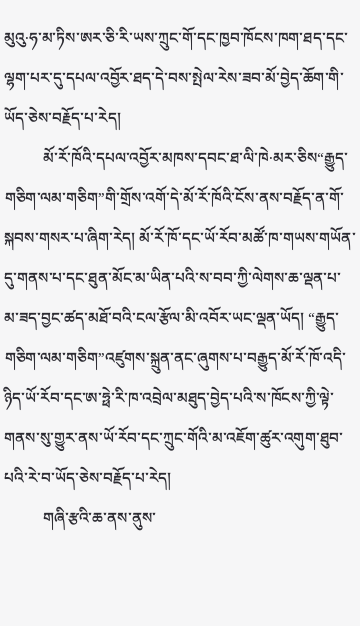མུའུ·ཧ་མ་ཏིས་ཨར་ཅི་རི་ཡས་ཀྲུང་གོ་དང་ཁྱབ་ཁོངས་ཁག་ཐད་དང་ལྷག་པར་དུ་དཔལ་འབྱོར་ཐད་དེ་བས་སྤེལ་རེས་ཟབ་མོ་བྱེད་ཆོག་གི་ཡོད་ཅེས་བརྗོད་པ་རེད།
          མོ་རོ་ཁོའི་དཔལ་འབྱོར་མཁས་དབང་ཐ་ལི་ཁེ·མར་ཅིས“རྒྱུད་གཅིག་ལམ་གཅིག”གི་གྲོས་འགོ་དེ་མོ་རོ་ཁོའི་ངོས་ནས་བརྗོད་ན་གོ་སྐབས་གསར་པ་ཞིག་རེད། མོ་རོ་ཁོ་དང་ཡོ་རོབ་མཚོ་ཁ་གཡས་གཡོན་དུ་གནས་པ་དང་ཐུན་མོང་མ་ཡིན་པའི་ས་བབ་ཀྱི་ལེགས་ཆ་ལྡན་པ་མ་ཟད་བྱང་ཚད་མཐོ་བའི་ངལ་རྩོལ་མི་འབོར་ཡང་ལྡན་ཡོད། “རྒྱུད་གཅིག་ལམ་གཅིག”འཛུགས་སྐྲུན་ནང་ཞུགས་པ་བརྒྱུད་མོ་རོ་ཁོ་འདི་ཉིད་ཡོ་རོབ་དང་ཨ་ཧྥེ་རི་ཁ་འབྲེལ་མཐུད་བྱེད་པའི་ས་ཁོངས་ཀྱི་ལྟེ་གནས་སུ་གྱུར་ནས་ཡོ་རོབ་དང་ཀྲུང་གོའི་མ་འཇོག་ཚུར་འགུག་ཐུབ་པའི་རེ་བ་ཡོད་ཅེས་བརྗོད་པ་རེད།
          གཞི་རྩའི་ཆ་ནས་ནུས་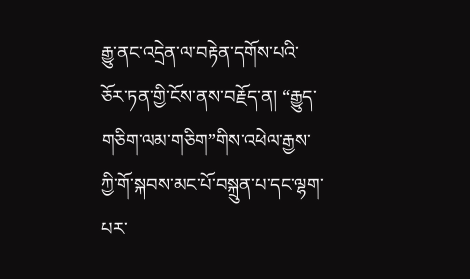རྒྱུ་ནང་འདྲེན་ལ་བརྟེན་དགོས་པའི་ཅོར་ཏན་གྱི་ངོས་ནས་བརྗོད་ན། “རྒྱུད་གཅིག་ལམ་གཅིག”གིས་འཕེལ་རྒྱས་ཀྱི་གོ་སྐབས་མང་པོ་བསྐྲུན་པ་དང་ལྷག་པར་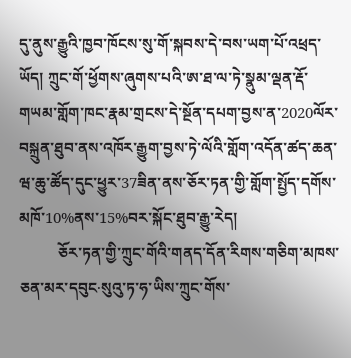དུ་ནུས་རྒྱུའི་ཁྱབ་ཁོངས་སུ་གོ་སྐབས་དེ་བས་ཡག་པོ་འཕྲད་ཡོད། ཀྲུང་གོ་ཕྱོགས་ཞུགས་པའི་ཨ་ཐ་ལ་ཏེ་སྣུམ་ལྡན་རྡོ་གཡམ་གློག་ཁང་རྣམ་གྲངས་དེ་སྔོན་དཔག་བྱས་ན་2020ལོར་བསྐྲུན་ཐུབ་ནས་འཁོར་རྒྱུག་བྱས་ཏེ་ལོའི་གློག་འདོན་ཚད་ཆན་ཝ་ཆུ་ཚོད་དུང་ཕྱུར་37ཟིན་ནས་ཅོར་ཏན་གྱི་གློག་སྤྱོད་དགོས་མཁོ་10%ནས་15%བར་སྐོང་ཐུབ་རྒྱུ་རེད།
          ཅོར་ཏན་གྱི་ཀྲུང་གོའི་གནད་དོན་རིགས་གཅིག་མཁས་ཅན་མར་དབུང·སུའུ་ཏ་ཧ་ཡིས་ཀྲུང་གོས་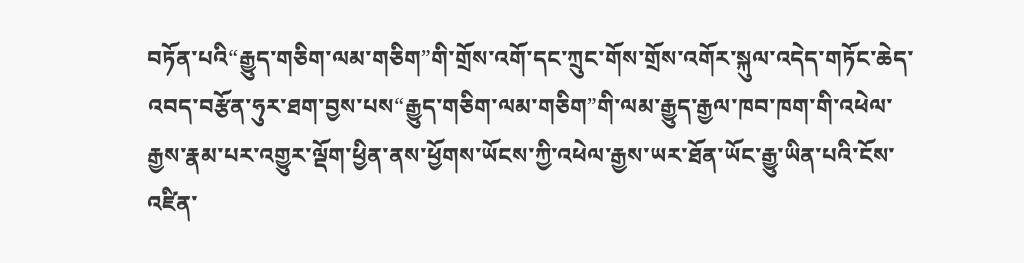བཏོན་པའི“རྒྱུད་གཅིག་ལམ་གཅིག”གི་གྲོས་འགོ་དང་ཀྲུང་གོས་གྲོས་འགོར་སྐུལ་འདེད་གཏོང་ཆེད་འབད་བརྩོན་ཧུར་ཐག་བྱས་པས“རྒྱུད་གཅིག་ལམ་གཅིག”གི་ལམ་རྒྱུད་རྒྱལ་ཁབ་ཁག་གི་འཕེལ་རྒྱས་རྣམ་པར་འགྱུར་ལྡོག་ཕྱིན་ནས་ཕྱོགས་ཡོངས་ཀྱི་འཕེལ་རྒྱས་ཡར་ཐོན་ཡོང་རྒྱུ་ཡིན་པའི་ངོས་འཛིན་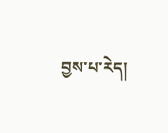བྱས་པ་རེད།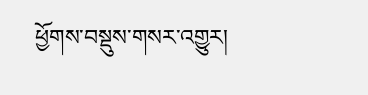ཕྱོགས་བསྡུས་གསར་འགྱུར།